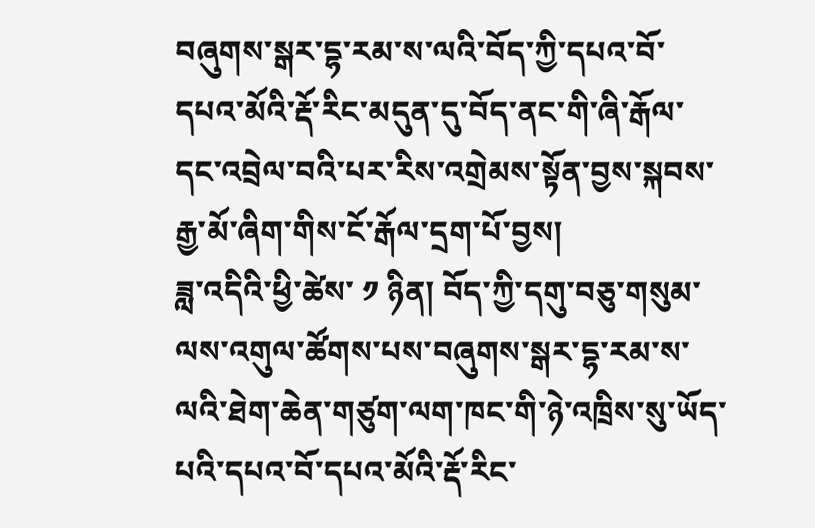བཞུགས་སྒར་དྷ་རམ་ས་ལའི་བོད་ཀྱི་དཔའ་བོ་དཔའ་མོའི་རྡོ་རིང་མདུན་དུ་བོད་ནང་གི་ཞི་རྒོལ་དང་འབྲེལ་བའི་པར་རིས་འགྲེམས་སྟོན་བྱས་སྐབས་རྒྱ་མོ་ཞིག་གིས་ངོ་རྒོལ་དྲག་པོ་བྱས།
ཟླ་འདིའི་ཕྱི་ཚེས་ ༡ ཉིན། བོད་ཀྱི་དགུ་བཅུ་གསུམ་ལས་འགུལ་ཚོགས་པས་བཞུགས་སྒར་དྷ་རམ་ས་ལའི་ཐེག་ཆེན་གཙུག་ལག་ཁང་གི་ཉེ་འཁྲིས་སུ་ཡོད་པའི་དཔའ་བོ་དཔའ་མོའི་རྡོ་རིང་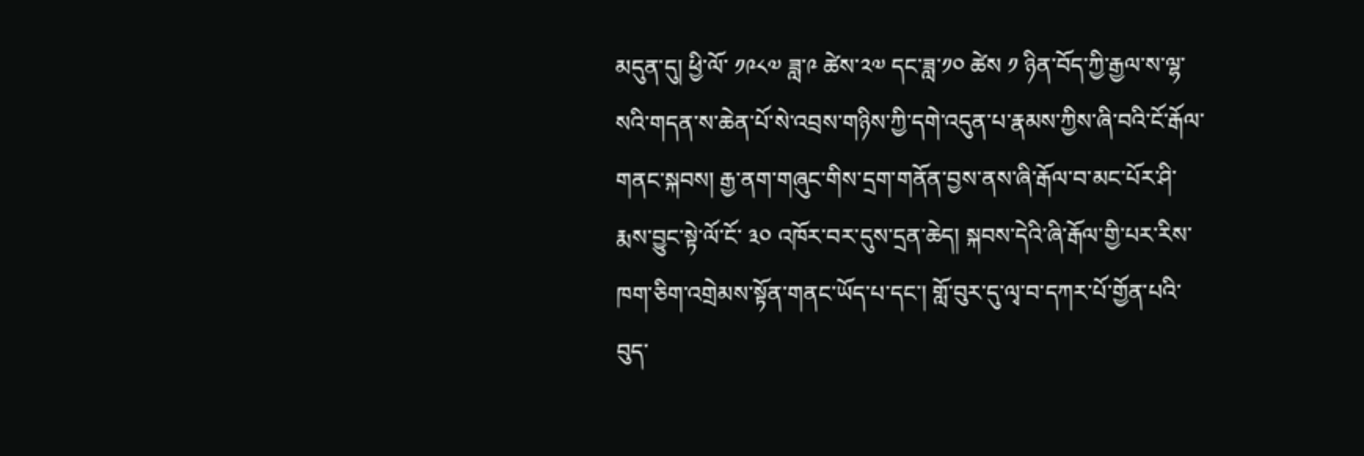མདུན་དུ། ཕྱི་ལོ་ ༡༩༨༧ ཟླ་༩ ཚེས་༢༧ དང་ཟླ་༡༠ ཚེས ༡ ཉིན་བོད་ཀྱི་རྒྱལ་ས་ལྷ་སའི་གདན་ས་ཆེན་པོ་སེ་འབྲས་གཉིས་ཀྱི་དགེ་འདུན་པ་རྣམས་ཀྱིས་ཞི་བའི་ངོ་རྒོལ་གནང་སྐབས། རྒྱ་ནག་གཞུང་གིས་དྲག་གནོན་བྱས་ནས་ཞི་རྒོལ་བ་མང་པོར་ཤི་རྨས་བྱུང་སྟེ་ལོ་ངོ་ ༣༠ འཁོར་བར་དུས་དྲན་ཆེད། སྐབས་དེའི་ཞི་རྒོལ་གྱི་པར་རིས་ཁག་ཅིག་འགྲེམས་སྟོན་གནང་ཡོད་པ་དང་། གློ་བུར་དུ་ལྭ་བ་དཀར་པོ་གྱོན་པའི་བུད་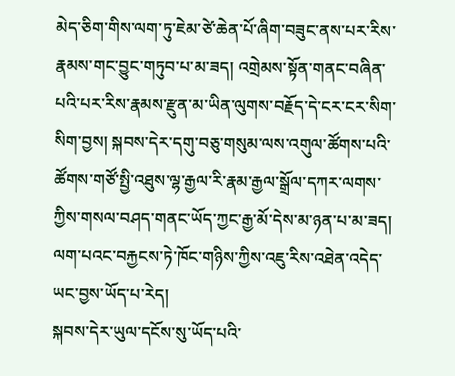མེད་ཅིག་གིས་ལག་ཏུ་ཇེམ་ཙེ་ཆེན་པོ་ཞིག་བཟུང་ནས་པར་རིས་རྣམས་གང་བྱུང་གཏུབ་པ་མ་ཟད། འགྲེམས་སྟོན་གནང་བཞིན་པའི་པར་རིས་རྣམས་རྫུན་མ་ཡིན་ལུགས་བརྗོད་དེ་ངར་ངར་སིག་སིག་བྱས། སྐབས་དེར་དགུ་བཅུ་གསུམ་ལས་འགུལ་ཚོགས་པའི་ཚོགས་གཙོ་སྤྱི་འཐུས་ལྷ་རྒྱལ་རི་རྣམ་རྒྱལ་སྒྲོལ་དཀར་ལགས་ཀྱིས་གསལ་བཤད་གནང་ཡོད་ཀྱང་རྒྱ་མོ་དེས་མ་ཉན་པ་མ་ཟད། ལག་པའང་བརྐྱངས་ཏེ་ཁོང་གཉིས་ཀྱིས་འཇུ་རིས་འཐེན་འདེད་ཡང་བྱས་ཡོད་པ་རེད།
སྐབས་དེར་ཡུལ་དངོས་སུ་ཡོད་པའི་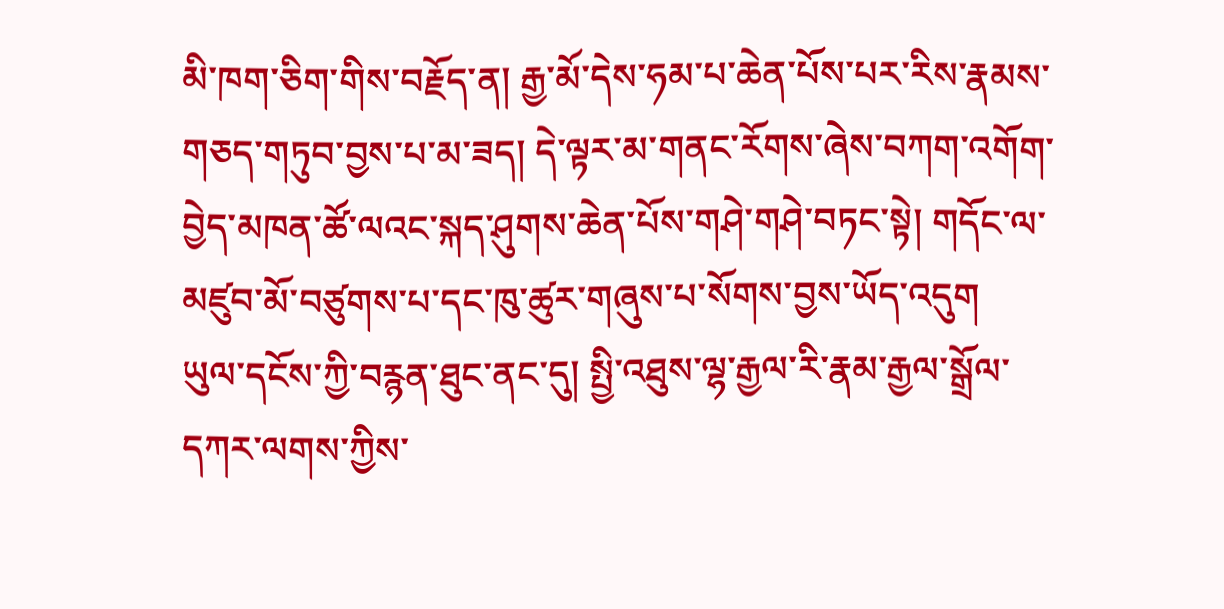མི་ཁག་ཅིག་གིས་བརྗོད་ན། རྒྱ་མོ་དེས་ཧམ་པ་ཆེན་པོས་པར་རིས་རྣམས་གཅད་གཏུབ་བྱས་པ་མ་ཟད། དེ་ལྟར་མ་གནང་རོགས་ཞེས་བཀག་འགོག་བྱེད་མཁན་ཚོ་ལའང་སྐད་ཤུགས་ཆེན་པོས་གཤེ་གཤེ་བཏང་སྟེ། གདོང་ལ་མཛུབ་མོ་བཙུགས་པ་དང་ཁུ་ཚུར་གཞུས་པ་སོགས་བྱས་ཡོད་འདུག
ཡུལ་དངོས་ཀྱི་བརྙན་ཐུང་ནང་དུ། སྤྱི་འཐུས་ལྷ་རྒྱལ་རི་རྣམ་རྒྱལ་སྒྲོལ་དཀར་ལགས་ཀྱིས་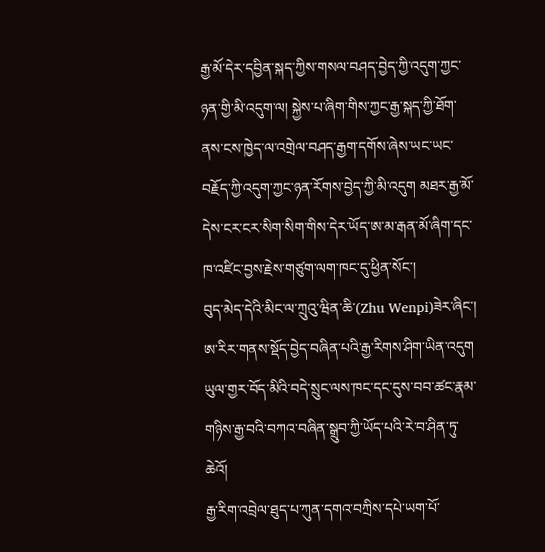རྒྱ་མོ་དེར་དབྱིན་སྐད་ཀྱིས་གསལ་བཤད་བྱེད་ཀྱི་འདུག་ཀྱང་ཉན་གྱི་མི་འདུག་ལ། སྐྱེས་པ་ཞིག་གིས་ཀྱང་རྒྱ་སྐད་ཀྱི་ཐོག་ནས་ངས་ཁྱེད་ལ་འགྲེལ་བཤད་རྒྱག་དགོས་ཞེས་ཡང་ཡང་བརྗོད་ཀྱི་འདུག་ཀྱང་ཉན་རོགས་བྱེད་ཀྱི་མི་འདུག མཐར་རྒྱ་མོ་དེས་ངར་ངར་སིག་སིག་གིས་དེར་ཡོད་ཨ་མ་རྒན་མོ་ཞིག་དང་ཁ་འཛིང་བྱས་རྗེས་གཙུག་ལག་ཁང་དུ་ཕྱིན་སོང་།
བུད་མེད་དེའི་མིང་ལ་ཀྲུའུ་ཝིན་ཆི་(Zhu Wenpi)ཟེར་ཞིང་། ཨ་རིར་གནས་སྡོད་བྱེད་བཞིན་པའི་རྒྱ་རིགས་ཤིག་ཡིན་འདུག
ཡུལ་གྱར་བོད་མིའི་བདེ་སྲུང་ལས་ཁང་དང་དུས་བབ་ཚང་རྣམ་གཉིས་རྒྱ་བའི་བཀའ་བཞིན་སྒྲུབ་ཀྱི་ཡོད་པའི་རེ་བ་ཤིན་ཏུ་ཆེའོ།
རྒྱ་རིག་འབྲེལ་ཐུད་པ་ཀུན་དགའ་བཀྲིས་དཔེ་ཡག་པོ་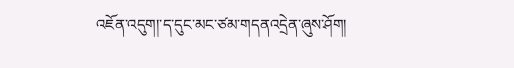འཇོན་འདུག།་ད་དུང་མང་ཙམ་གདནའདྲེན་ཞུས་ཤོག།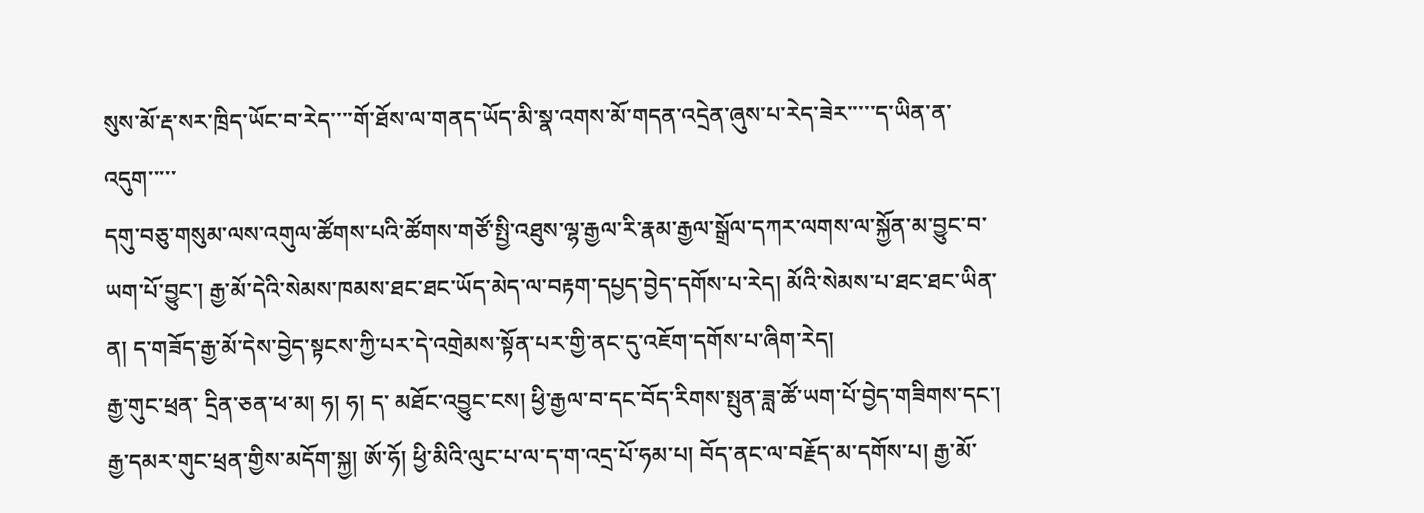སུས་མོ་རྡ་སར་ཁྲིད་ཡོང་བ་རེད་་་་གོ་ཐོས་ལ་གནད་ཡོད་མི་སྣ་འགས་མོ་གདན་འདྲེན་ཞུས་པ་རེད་ཟེར་་་་་ད་ཡིན་ན་འདུག་་་་་
དགུ་བཅུ་གསུམ་ལས་འགུལ་ཚོགས་པའི་ཚོགས་གཙོ་སྤྱི་འཐུས་ལྷ་རྒྱལ་རི་རྣམ་རྒྱལ་སྒྲོལ་དཀར་ལགས་ལ་སྐྱོན་མ་བྱུང་བ་ཡག་པོ་བྱུང་། རྒྱ་མོ་དེའི་སེམས་ཁམས་ཐང་ཐང་ཡོད་མེད་ལ་བརྟག་དཔྱད་བྱེད་དགོས་པ་རེད། མོའི་སེམས་པ་ཐང་ཐང་ཡིན་ན། ད་གཟོད་རྒྱ་མོ་དེས་བྱེད་སྟངས་ཀྱི་པར་དེ་འགྲེམས་སྟོན་པར་གྱི་ནང་དུ་འཇོག་དགོས་པ་ཞིག་རེད།
རྒྱ་གུང་ཕྲན་ དྲིན་ཅན་ཕ་མ། ཧ། ཧ། ད་ མཐོང་འབྱུང་ངས། ཕྱི་རྒྱལ་བ་དང་བོད་རིགས་སྤུན་ཟླ་ཚོ་ཡག་པོ་བྱེད་གཟིགས་དང་། རྒྱ་དམར་གུང་ཕྲན་གྱིས་མདོག་སྐྱ། ཨོ་ཧོ། ཕྱི་མིའི་ལུང་པ་ལ་ད་ག་འདྲ་པོ་ཧམ་པ། བོད་ནང་ལ་བརྗོད་མ་དགོས་པ། རྒྱ་མོ་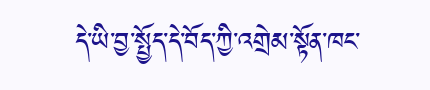དེ་ཡི་བྱ་སྤྱོད་དེ་བོད་ཀྱི་འགྲེམ་སྟོན་ཁང་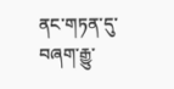ནང་གཏན་དུ་བཞག་རྒྱུ་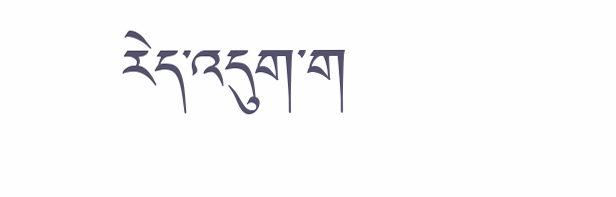རེད་འདུག་ག